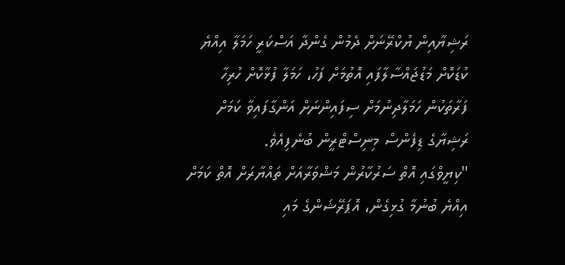ރަޝިޔާއިން ޔުކްރޭނަށް ދެމުން ގެންދާ އަސްކަރީ ހަމަލާ އިއްޔެ ކުޑަކޮށް މަޑުޖައްސާލާފައި އޮތުމަށް ފަހު، ހަމަލާ ފުޅާކޮށް ހުރިހާ ފަރާތަކުން ހަމަލާދިނުމަށް ސިފައިންނަށް އަންގާފައިވާ ކަމަށް ރަޝިޔާގެ ޑިފެންސް މިނިސްޓްރީން ބުނެފިއެވެ.
"ކިޔީވްގައި އޮތް ސަރުކާރުން މަޝްވަރާއަށް ތައްޔާރަށް އޮތް ކަމަށް އިއްޔެ ބުނުމާ ގުޅިގެން، އޮޕަރޭޝަންގެ މައި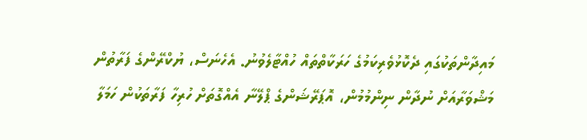މައިދާންތަކުގައި ދެކޮޅުވެރިކަމުގެ ހަރަކާތްތައް ހުއްޓާލެވުނު. އެހެނަސް، ޔުކްރޭންގެ ފަރާތުން މަޝްވަރާއަށް ނުދާން ނިންމުމުން، އޮޕަރޭޝަންގެ ޕްލޭނާ އެއްގޮތަށް ހުރިހާ ފަރާތަކުން ހަމަލާ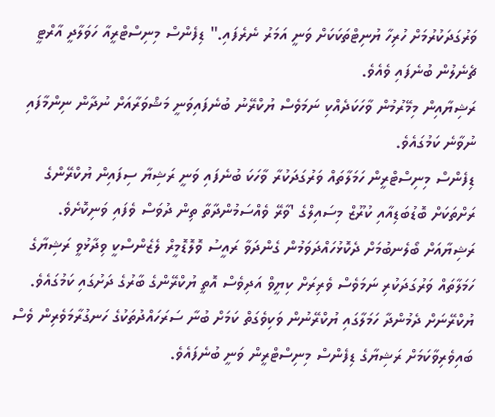ވަރުގަދަކުރުމަށް ހުރިހާ ޔުނިޓްތަކަކަށް ވަނީ އަމަރު ނެރެފައި." ޑިފެންސް މިނިސްޓްރީއާ ހަވަލާދީ އާރްޓީ ޗެނެލުން ބުނެފައި ވެއެވެ.
ރަޝިޔާއިން މިމޭރުމުން ވާހަކަދެއްކި ނަމަވެސް ޔުކްރޭނު ބުނެފައިވަނީ މަޝްވަރާއަށް ނުދާން ނިންމާފައި ނުވާނެ ކަމުގައެވެ.
ޑިފެންސް މިނިސްޓްރީން ހަމަލާތައް ވަރުގަދަކުރާ ވާހަކަ ބުނެފައި ވަނީ ރަޝިޔާ ސިފައިން ޔުކްރޭންގެ ރަށްތަކަށް ބޮޑުބަޑިއާއި ކުރޫޒް މިސައިލްގެ 'ވާރޭ ވެއްސަމުންދާތާ ތިން ދުވަސް ވެފައި ވަނިކޮށެވެ.
ރަޝިޔާއަށް ބޯލެނބުމަށް ދެކޮޅުހައްދަވަމުން ގެންދަވާ ރައީސު ވޮލޮޑޮމީރް ލެޒެންސްކީ ވިދާޅުވީ ރަޝިޔާގެ ހަމަލާތައް ވަރުގަދަކުރި ނަމަވެސް ވެރިރަށް ކިޔީވް އަދިވެސް އޮތީ ޔުކްރޭންގެ ބާރުގެ ދަށުގައި ކަމުގައެވެ.
ޔުކްރޭނަށް ދެމުންދާ ހަމަލާގައި ޔުކްރޭނުން ވަކިވެގަތް ކަމަށް ބުނާ ސަރަހައްދުތަކުގެ ހަނގުރާމަވެރިން ވެސް ބައިވެރިވާކަމަށް ރަޝިޔާގެ ޑިފެންސް މިނިސްޓްރީން ވަނީ ބުނެފައެވެ.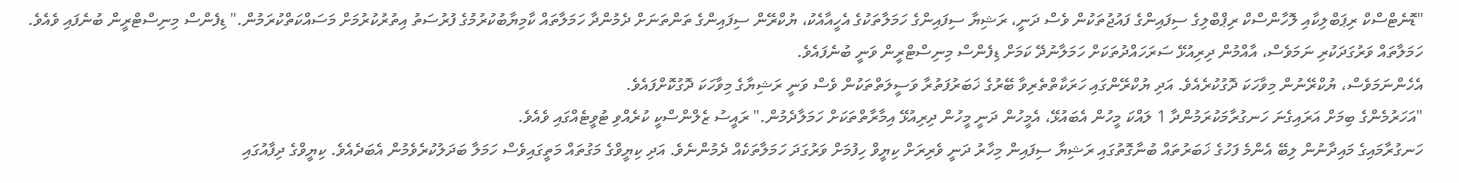"ޑޮނެޓްސްކް ރިޕަބްލިކާއި ލޮހާންސްކް ރިޕްބްލިގެ ސިފައިންގެ ފައުޖުތަކުން ވެސް ދަނީ، ރަޝިޔާ ސިފައިންގެ ހަމަލާތަކުގެ އެހީއާއެކު، ޔުކްރޭން ސިފައިންގެ ތަންތަނަށް ދެމުންދާ ހަމަލާތައް ކާމިޔާބުކުރުމުގެ ފުރުސަތު އިތުރުކުރުމަށް މަސައްކަތްކުރަމުން." ޑިފެންސް މިނިސްޓްރީން ބުނެފައި ވެއެވެ. ހަމަލާތައް ވަރުގަދަކުރި ނަމަވެސް، އާއްމުން ދިރިއުޅޭ ސަރަހައްދުތަކަށް ހަމަލާނުދޭ ކަމަށް ޑިފެންސް މިނިސްޓްރީން ވަނީ ބުނެފައެވެ.
އެހެންނަމަވެސް، ޔުކްރޭނުން މިވާހަކަ ދޮގުކުރެއެވެ. އަދި ޔުކްރޭންގައި ހަރަކާތްތެރިވާ ބޭރުގެ ޚަބަރުފަތުރާ ވަސީލަތްތަކުން ވެސް ވަނީ ރަޝިޔާގެ މިވާހަކަ ދޮގުކޮށްފައެވެ.
"އަހަރުމެންގެ ބިމަށް އަރައިގެނަ ހަނގުރާމަކުރަމުންދާ 1 ލައްކަ މީހުން އެބައުޅޭ، އެމީހުން ދަނީ މީހުން ދިރިއުޅޭ އިމާރާތްތަކަށް ހަމަލާދެމުން." ރައީސު ޒެލްންސްކީ ކުރެއްވި ޓުވީޓެއްގައި ވެއެވެ.
ހަނގުރާމައިގެ މައިދާނުން ލިބޭ އެންމެ ފަހުގެ ޚަބަރުތައް ބުނާގޮތުގައި ރަޝިޔާ ސިފައިން މިހާރު ދަނީ ވެރިރަށް ކިޔީވް ހިފުމަށް ވަރުގަދަ ހަމަލާތަކެއް ދެމުންނެވެ. އަދި ކިޔީވްގެ މަގުތައް މަތީގައިވެސް ހަމަލާ ބަދަލުކުރެވެމުން އެބަދެއެވެ. ކިޔީވްގެ ދިފާއުގައި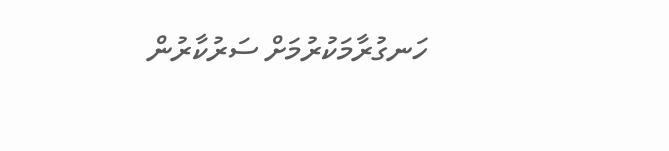ހަނގުރާމަކުރުމަށް ސަރުކާރުން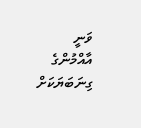ވަނީ އާއްމުންގެ ގިނަބަޔަކަށް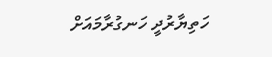ހަތިޔާރުދީ ހަނގުރާމައަށް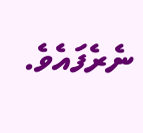ނެރެފައެވެ.